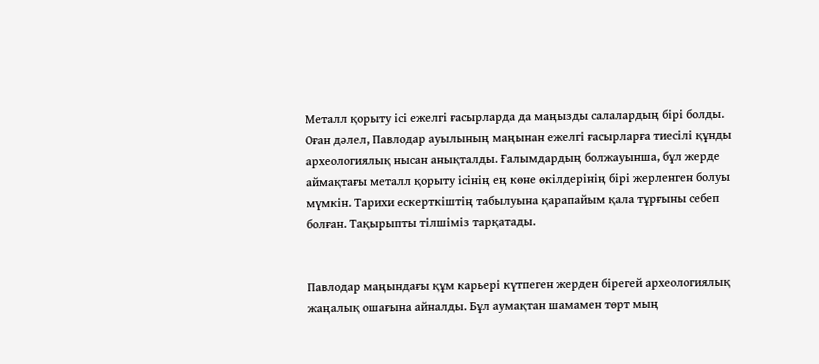Металл қорыту ісі ежелгі ғасырларда да маңызды салалардың бірі болды. Оған дәлел, Павлодар ауылының маңынан ежелгі ғасырларға тиесілі құнды археологиялық нысан анықталды. Ғалымдардың болжауынша, бұл жерде аймақтағы металл қорыту ісінің ең көне өкілдерінің бірі жерленген болуы мүмкін. Тарихи ескерткіштің табылуына қарапайым қала тұрғыны себеп болған. Тақырыпты тілшіміз тарқатады.


Павлодар маңындағы құм карьері күтпеген жерден бірегей археологиялық жаңалық ошағына айналды. Бұл аумақтан шамамен төрт мың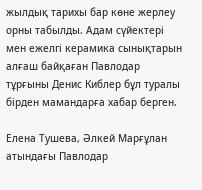жылдық тарихы бар көне жерлеу орны табылды. Адам сүйектері мен ежелгі керамика сынықтарын алғаш байқаған Павлодар тұрғыны Денис Киблер бұл туралы бірден мамандарға хабар берген.

Елена Тушева, Әлкей Марғұлан атындағы Павлодар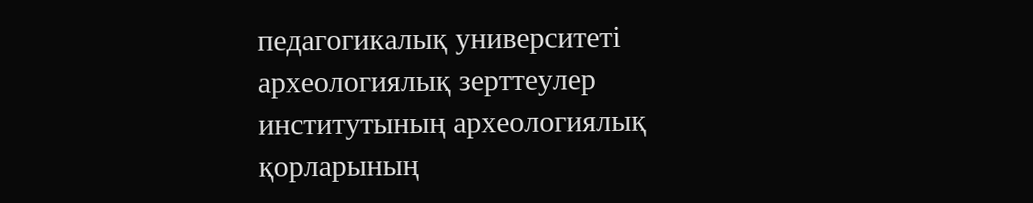педагогикалық университеті археологиялық зерттеулер институтының археологиялық қорларының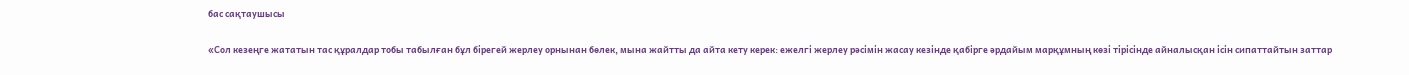бас сақтаушысы

«Сол кезеңге жататын тас құралдар тобы табылған бұл бірегей жерлеу орнынан бөлек, мына жайтты да айта кету керек: ежелгі жерлеу рәсімін жасау кезінде қабірге әрдайым марқұмның көзі тірісінде айналысқан ісін сипаттайтын заттар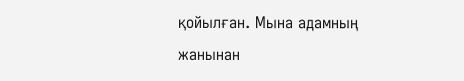қойылған. Мына адамның жанынан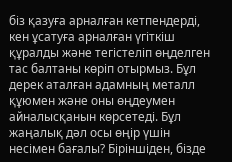біз қазуға арналған кетпендерді, кен ұсатуға арналған үгіткіш құралды және тегістеліп өңделген тас балтаны көріп отырмыз. Бұл дерек аталған адамның металл құюмен және оны өңдеумен айналысқанын көрсетеді. Бұл жаңалық дәл осы өңір үшін несімен бағалы? Біріншіден, бізде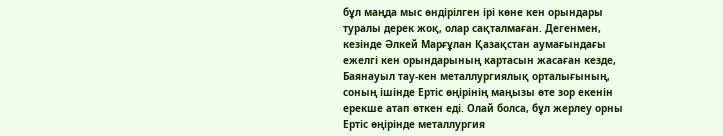бұл маңда мыс өндірілген ірі көне кен орындары туралы дерек жоқ, олар сақталмаған. Дегенмен, кезінде Әлкей Марғұлан Қазақстан аумағындағы ежелгі кен орындарының картасын жасаған кезде, Баянауыл тау-кен металлургиялық орталығының, соның ішінде Ертіс өңірінің маңызы өте зор екенін ерекше атап өткен еді. Олай болса, бұл жерлеу орны Ертіс өңірінде металлургия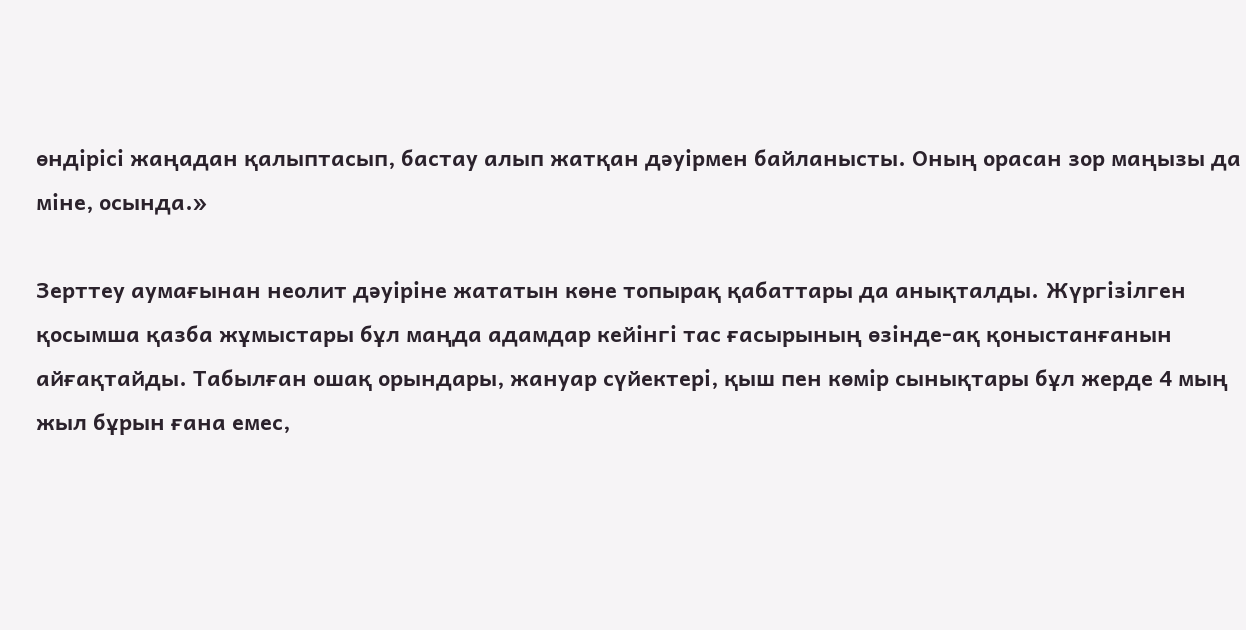өндірісі жаңадан қалыптасып, бастау алып жатқан дәуірмен байланысты. Оның орасан зор маңызы да міне, осында.»

Зерттеу аумағынан неолит дәуіріне жататын көне топырақ қабаттары да анықталды. Жүргізілген қосымша қазба жұмыстары бұл маңда адамдар кейінгі тас ғасырының өзінде-ақ қоныстанғанын айғақтайды. Табылған ошақ орындары, жануар сүйектері, қыш пен көмір сынықтары бұл жерде 4 мың жыл бұрын ғана емес,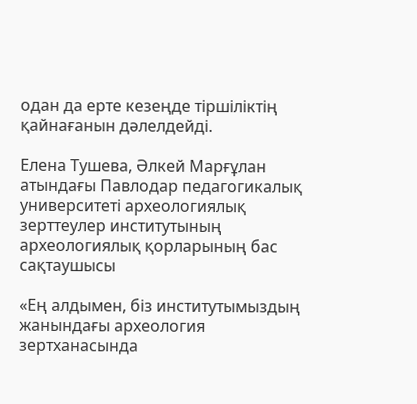одан да ерте кезеңде тіршіліктің қайнағанын дәлелдейді.

Елена Тушева, Әлкей Марғұлан атындағы Павлодар педагогикалық университеті археологиялық зерттеулер институтының археологиялық қорларының бас сақтаушысы

«Ең алдымен, біз институтымыздың жанындағы археология зертханасында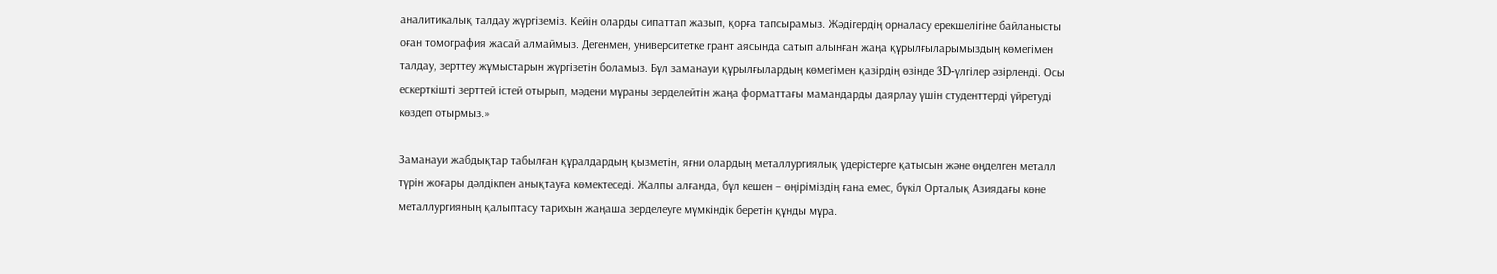аналитикалық талдау жүргіземіз. Кейін оларды сипаттап жазып, қорға тапсырамыз. Жәдігердің орналасу ерекшелігіне байланысты оған томография жасай алмаймыз. Дегенмен, университетке грант аясында сатып алынған жаңа құрылғыларымыздың көмегімен талдау, зерттеу жұмыстарын жүргізетін боламыз. Бұл заманауи құрылғылардың көмегімен қазірдің өзінде 3D-үлгілер әзірленді. Осы ескерткішті зерттей істей отырып, мәдени мұраны зерделейтін жаңа форматтағы мамандарды даярлау үшін студенттерді үйретуді көздеп отырмыз.»

Заманауи жабдықтар табылған құралдардың қызметін, яғни олардың металлургиялық үдерістерге қатысын және өңделген металл түрін жоғары дәлдікпен анықтауға көмектеседі. Жалпы алғанда, бұл кешен – өңіріміздің ғана емес, бүкіл Орталық Азиядағы көне металлургияның қалыптасу тарихын жаңаша зерделеуге мүмкіндік беретін құнды мұра.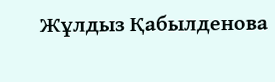Жұлдыз Қабылденова